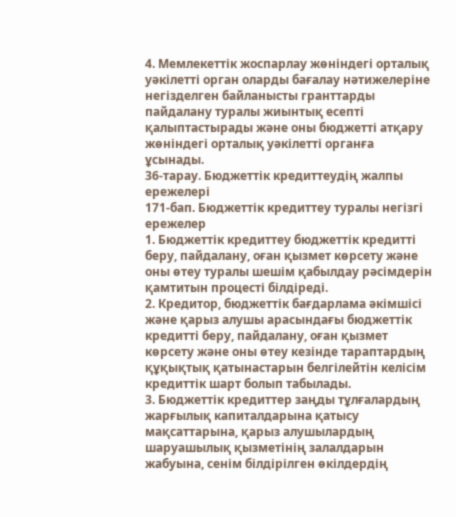4. Мемлекеттік жоспарлау жөніндегі орталық уәкілетті орган оларды бағалау нәтижелеріне негізделген байланысты гранттарды пайдалану туралы жиынтық есепті қалыптастырады және оны бюджетті атқару жөніндегі орталық уәкілетті органға ұсынады.
36-тарау. Бюджеттік кредиттеудің жалпы ережелері
171-бап. Бюджеттік кредиттеу туралы негізгі ережелер
1. Бюджеттік кредиттеу бюджеттік кредитті беру, пайдалану, оған қызмет көрсету және оны өтеу туралы шешім қабылдау рәсімдерін қамтитын процесті білдіреді.
2. Кредитор, бюджеттік бағдарлама әкімшісі және қарыз алушы арасындағы бюджеттік кредитті беру, пайдалану, оған қызмет көрсету және оны өтеу кезінде тараптардың құқықтық қатынастарын белгілейтін келісім кредиттік шарт болып табылады.
3. Бюджеттік кредиттер заңды тұлғалардың жарғылық капиталдарына қатысу мақсаттарына, қарыз алушылардың шаруашылық қызметінің залалдарын жабуына, сенім білдірілген өкілдердің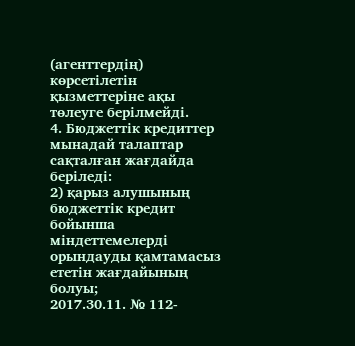(агенттердің) көрсетілетін қызметтеріне ақы төлеуге берілмейді.
4. Бюджеттік кредиттер мынадай талаптар сақталған жағдайда беріледі:
2) қарыз алушының бюджеттік кредит бойынша міндеттемелерді орындауды қамтамасыз ететін жағдайының болуы;
2017.30.11. № 112-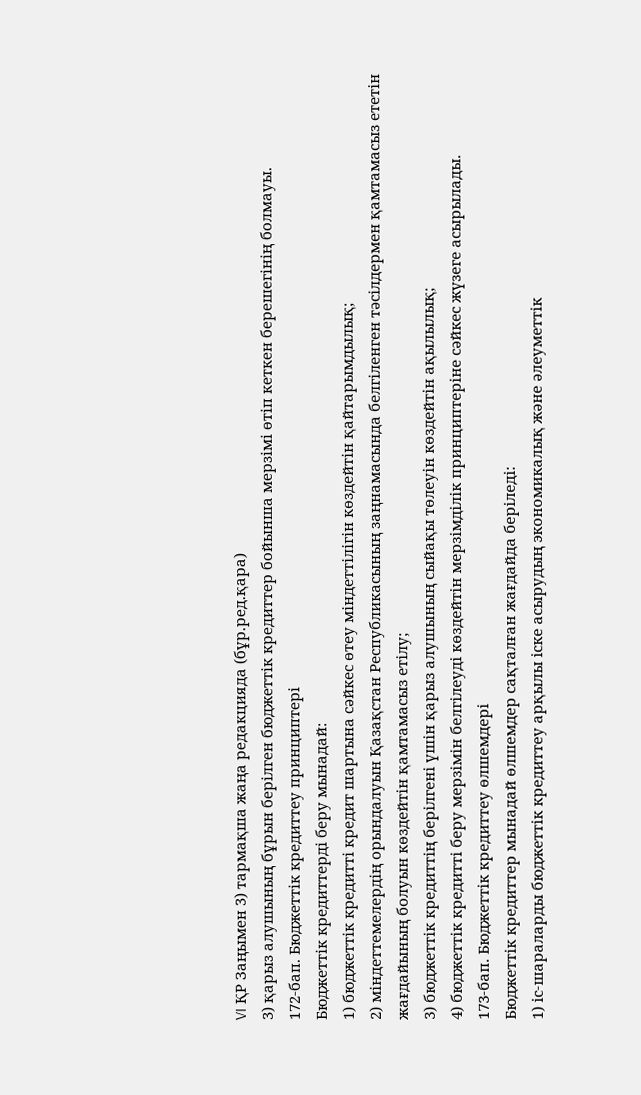VI ҚР Заңымен 3) тармақша жаңа редакцияда (бұр.ред.қара)
3) қарыз алушының бұрын берілген бюджеттік кредиттер бойынша мерзімі өтіп кеткен берешегінің болмауы.
172-бап. Бюджеттік кредиттеу принциптері
Бюджеттік кредиттерді беру мынадай:
1) бюджеттік кредитті кредит шартына сәйкес өтеу міндеттілігін көздейтін қайтарымдылық;
2) міндеттемелердің орындалуын Қазақстан Республикасының заңнамасында белгіленген тәсілдермен қамтамасыз ететін жағдайының болуын көздейтін қамтамасыз етілу;
3) бюджеттік кредиттің берілгені үшін қарыз алушының сыйақы төлеуін көздейтін ақылылық;
4) бюджеттік кредитті беру мерзімін белгілеуді көздейтін мерзімділік принциптеріне сәйкес жүзеге асырылады.
173-бап. Бюджеттік кредиттеу өлшемдері
Бюджеттік кредиттер мынадай өлшемдер сақталған жағдайда беріледі:
1) іс-шараларды бюджеттік кредиттеу арқылы іске асырудың экономикалық және әлеуметтік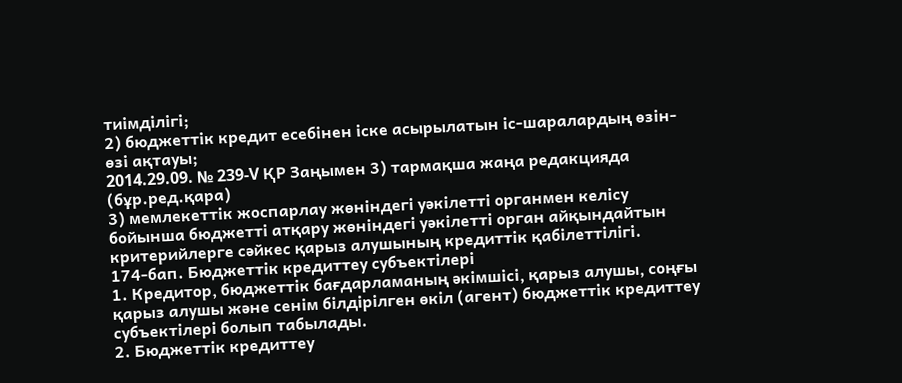тиімділігі;
2) бюджеттік кредит есебінен іске асырылатын іс-шаралардың өзін-өзі ақтауы;
2014.29.09. № 239-V ҚР Заңымен 3) тармақша жаңа редакцияда (бұр.ред.қара)
3) мемлекеттік жоспарлау жөнiндегi уәкiлеттi органмен келісу бойынша бюджетті атқару жөніндегі уәкiлеттi орган айқындайтын критерийлерге сәйкес қарыз алушының кредиттік қабілеттілігі.
174-бап. Бюджеттік кредиттеу субъектілері
1. Кредитор, бюджеттік бағдарламаның әкімшісі, қарыз алушы, соңғы қарыз алушы және сенім білдірілген өкіл (агент) бюджеттік кредиттеу субъектілері болып табылады.
2. Бюджеттік кредиттеу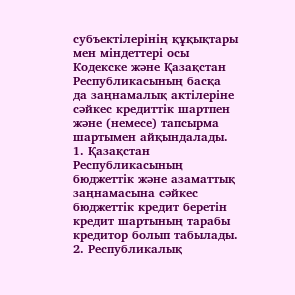субъектілерінің құқықтары мен міндеттері осы Кодекске және Қазақстан Республикасының басқа да заңнамалық актілеріне сәйкес кредиттік шартпен және (немесе) тапсырма шартымен айқындалады.
1. Қазақстан Республикасының бюджеттік және азаматтық заңнамасына сәйкес бюджеттік кредит беретін кредит шартының тарабы кредитор болып табылады.
2. Республикалық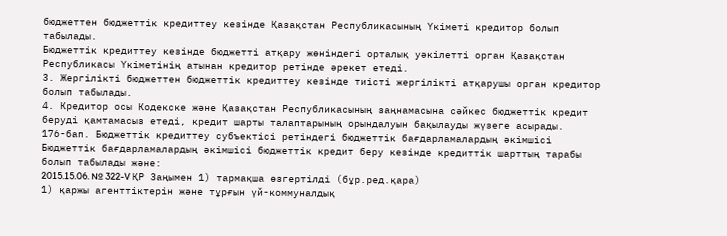бюджеттен бюджеттік кредиттеу кезінде Қазақстан Республикасының Үкіметі кредитор болып табылады.
Бюджеттік кредиттеу кезінде бюджетті атқару жөніндегі орталық уәкілетті орган Қазақстан Республикасы Yкіметінің атынан кредитор ретінде әрекет етеді.
3. Жергілікті бюджеттен бюджеттік кредиттеу кезінде тиісті жергілікті атқарушы орган кредитор болып табылады.
4. Кредитор осы Кодекске және Қазақстан Республикасының заңнамасына сәйкес бюджеттік кредит беруді қамтамасыз етеді, кредит шарты талаптарының орындалуын бақылауды жүзеге асырады.
176-бап. Бюджеттік кредиттеу субъектісі ретіндегі бюджеттік бағдарламалардың әкімшісі
Бюджеттік бағдарламалардың әкімшісі бюджеттік кредит беру кезінде кредиттік шарттың тарабы болып табылады және:
2015.15.06. № 322-V ҚР Заңымен 1) тармақша өзгертілді (бұр.ред.қара)
1) қаржы агенттіктерін және тұрғын үй-коммуналдық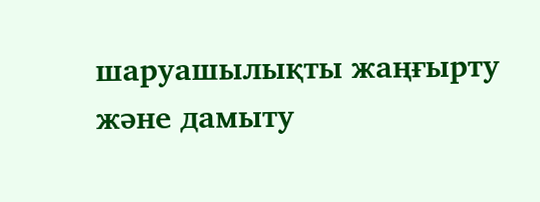шаруашылықты жаңғырту және дамыту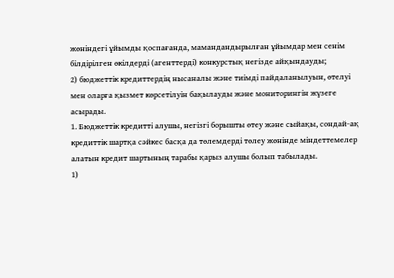жөніндегі ұйымды қоспағанда, мамандандырылған ұйымдар мен сенім білдірілген өкілдерді (агенттерді) конкурстық негізде айқындауды;
2) бюджеттік кредиттердің нысаналы және тиімді пайдаланылуын, өтелуі мен оларға қызмет көрсетілуін бақылауды және мониторингін жүзеге асырады.
1. Бюджеттік кредитті алушы, негізгі борышты өтеу және сыйақы, сондай-ақ кредиттік шартқа сәйкес басқа да төлемдерді төлеу жөнінде міндеттемелер алатын кредит шартының тарабы қарыз алушы болып табылады.
1)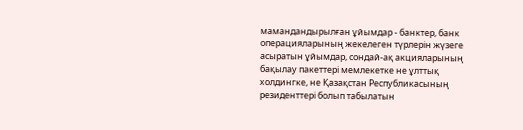мамандандырылған ұйымдар - банктер, банк операцияларының жекелеген түрлерін жүзеге асыратын ұйымдар, сондай-ақ акцияларының бақылау пакеттері мемлекетке не ұлттық холдингке, не Қазақстан Республикасының резиденттері болып табылатын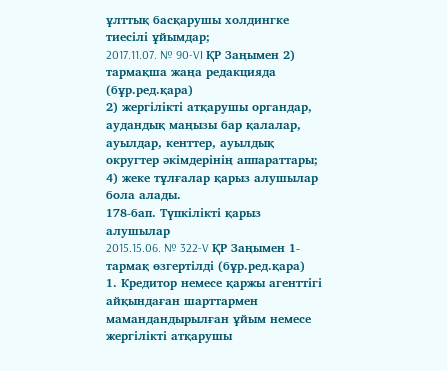ұлттық басқарушы холдингке тиесілі ұйымдар;
2017.11.07. № 90-VI ҚР Заңымен 2) тармақша жаңа редакцияда (бұр.ред.қара)
2) жергілікті атқарушы органдар, аудандық маңызы бар қалалар, ауылдар, кенттер, ауылдық округтер әкімдерінің аппараттары;
4) жеке тұлғалар қарыз алушылар бола алады.
178-бап. Түпкілікті қарыз алушылар
2015.15.06. № 322-V ҚР Заңымен 1-тармақ өзгертілді (бұр.ред.қара)
1. Кредитор немесе қаржы агенттігі айқындаған шарттармен мамандандырылған ұйым немесе жергілікті атқарушы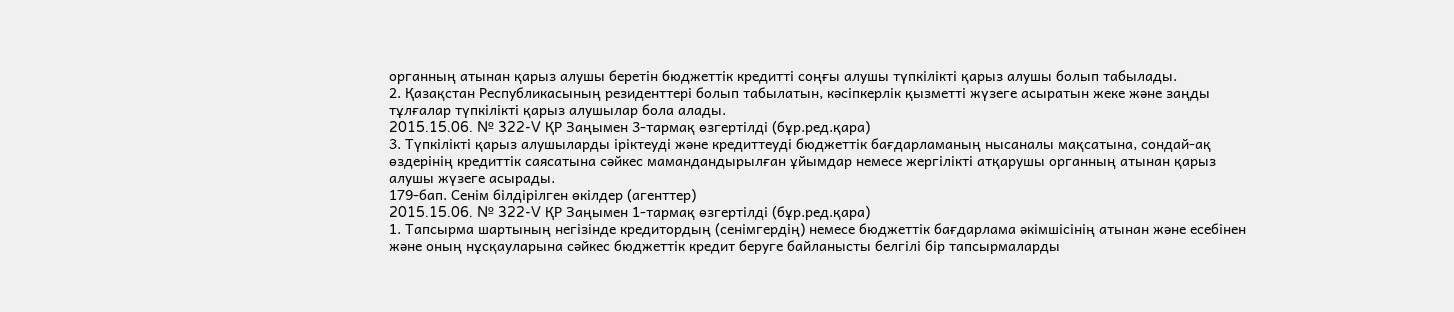органның атынан қарыз алушы беретін бюджеттік кредитті соңғы алушы түпкілікті қарыз алушы болып табылады.
2. Қазақстан Республикасының резиденттері болып табылатын, кәсіпкерлік қызметті жүзеге асыратын жеке және заңды тұлғалар түпкілікті қарыз алушылар бола алады.
2015.15.06. № 322-V ҚР Заңымен 3-тармақ өзгертілді (бұр.ред.қара)
3. Түпкілікті қарыз алушыларды іріктеуді және кредиттеуді бюджеттік бағдарламаның нысаналы мақсатына, сондай-ақ өздерінің кредиттік саясатына сәйкес мамандандырылған ұйымдар немесе жергілікті атқарушы органның атынан қарыз алушы жүзеге асырады.
179-бап. Сенім білдірілген өкілдер (агенттер)
2015.15.06. № 322-V ҚР Заңымен 1-тармақ өзгертілді (бұр.ред.қара)
1. Тапсырма шартының негізінде кредитордың (сенімгердің) немесе бюджеттік бағдарлама әкімшісінің атынан және есебінен және оның нұсқауларына сәйкес бюджеттік кредит беруге байланысты белгілі бір тапсырмаларды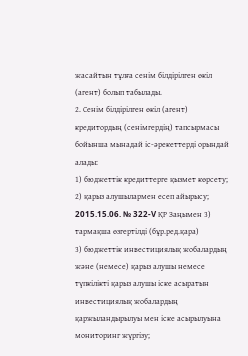жасайтын тұлға сенім білдірілген өкіл (агент) болып табылады.
2. Сенім білдірілген өкіл (агент) кредитордың (сенімгердің) тапсырмасы бойынша мынадай іс-әрекеттерді орындай алады:
1) бюджеттік кредиттерге қызмет көрсету;
2) қарыз алушылармен есеп айырысу;
2015.15.06. № 322-V ҚР Заңымен 3) тармақша өзгертілді (бұр.ред.қара)
3) бюджеттік инвестициялық жобалардың және (немесе) қарыз алушы немесе түпкілікті қарыз алушы іске асыратын инвестициялық жобалардың қаржыландырылуы мен іске асырылуына мониторинг жүргізу;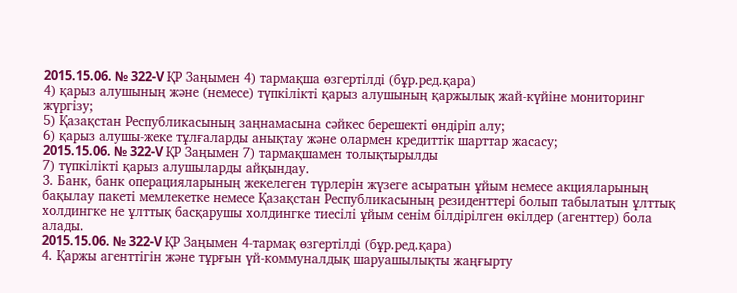2015.15.06. № 322-V ҚР Заңымен 4) тармақша өзгертілді (бұр.ред.қара)
4) қарыз алушының және (немесе) түпкілікті қарыз алушының қаржылық жай-күйіне мониторинг жүргізу;
5) Қазақстан Республикасының заңнамасына сәйкес берешекті өндіріп алу;
6) қарыз алушы-жеке тұлғаларды анықтау және олармен кредиттік шарттар жасасу;
2015.15.06. № 322-V ҚР Заңымен 7) тармақшамен толықтырылды
7) түпкілікті қарыз алушыларды айқындау.
3. Банк, банк операцияларының жекелеген түрлерін жүзеге асыратын ұйым немесе акцияларының бақылау пакеті мемлекетке немесе Қазақстан Республикасының резиденттері болып табылатын ұлттық холдингке не ұлттық басқарушы холдингке тиесілі ұйым сенім білдірілген өкілдер (агенттер) бола алады.
2015.15.06. № 322-V ҚР Заңымен 4-тармақ өзгертілді (бұр.ред.қара)
4. Қаржы агенттігін және тұрғын үй-коммуналдық шаруашылықты жаңғырту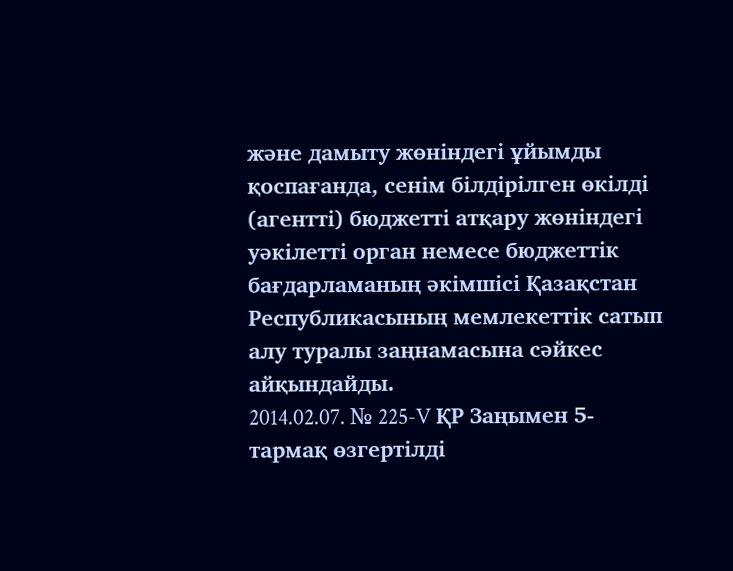және дамыту жөніндегі ұйымды қоспағанда, сенім білдірілген өкілді (агентті) бюджетті атқару жөніндегі уәкілетті орган немесе бюджеттік бағдарламаның әкімшісі Қазақстан Республикасының мемлекеттік сатып алу туралы заңнамасына сәйкес айқындайды.
2014.02.07. № 225-V ҚР Заңымен 5-тармақ өзгертілді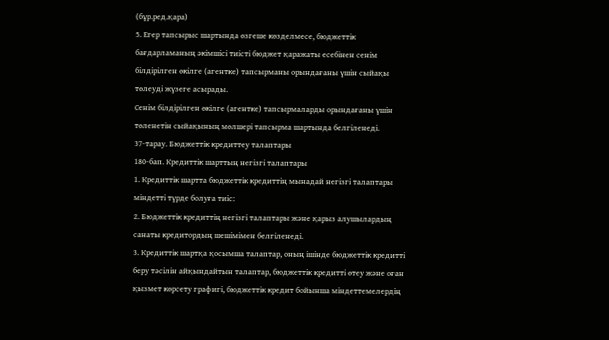(бұр.ред.қара)
5. Егер тапсырыс шартында өзгеше көзделмесе, бюджеттік бағдарламаның әкімшісі тиісті бюджет қаражаты есебінен сенім білдірілген өкілге (агентке) тапсырманы орындағаны үшін сыйақы төлеуді жүзеге асырады.
Сенім білдірілген өкілге (агентке) тапсырмаларды орындағаны үшін төленетін сыйақының мөлшері тапсырма шартында белгіленеді.
37-тарау. Бюджеттік кредиттеу талаптары
180-бап. Кредиттік шарттың негізгі талаптары
1. Кредиттік шартта бюджеттік кредиттің мынадай негізгі талаптары міндетті түрде болуға тиіс:
2. Бюджеттік кредиттің негізгі талаптары және қарыз алушылардың санаты кредитордың шешімімен белгіленеді.
3. Кредиттік шартқа қосымша талаптар, оның ішінде бюджеттік кредитті беру тәсілін айқындайтын талаптар, бюджеттік кредитті өтеу және оған қызмет көрсету графигі, бюджеттік кредит бойынша міндеттемелердің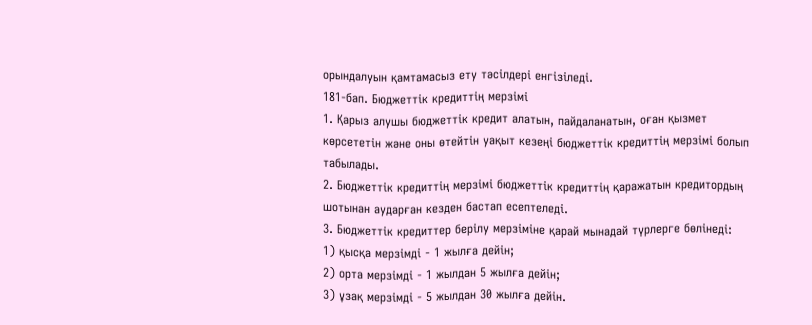орындалуын қамтамасыз ету тәсілдері енгізіледі.
181-бап. Бюджеттік кредиттің мерзімі
1. Қарыз алушы бюджеттік кредит алатын, пайдаланатын, оған қызмет көрсететін және оны өтейтін уақыт кезеңі бюджеттік кредиттің мерзімі болып табылады.
2. Бюджеттік кpeдиттің мерзімі бюджеттік кредиттің қаражатын кредитордың шотынан аударған кезден бастап есептеледі.
3. Бюджеттік кредиттер берілу мерзіміне қарай мынадай түрлерге бөлінеді:
1) қысқа мерзімді - 1 жылға дейін;
2) орта мерзімді - 1 жылдан 5 жылға дейін;
3) ұзақ мерзімді - 5 жылдан 30 жылға дейін.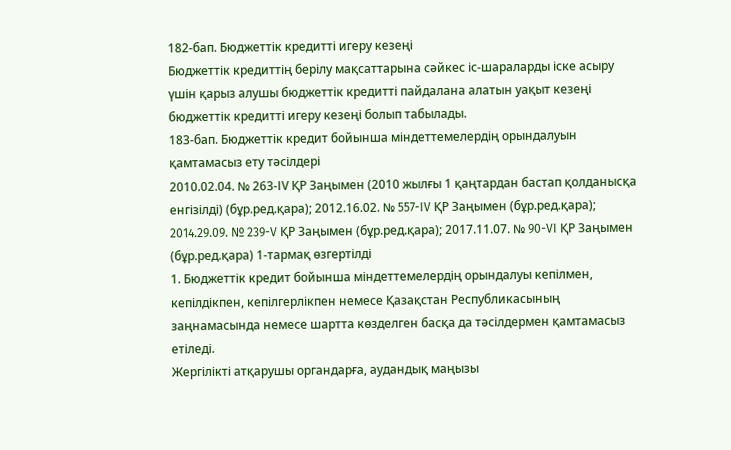182-бап. Бюджеттік кредитті игеру кезеңі
Бюджеттік кредиттің берілу мақсаттарына сәйкес іс-шараларды іске асыру үшін қарыз алушы бюджеттік кредитті пайдалана алатын уақыт кезеңі бюджеттік кредитті игеру кезеңі болып табылады.
183-бап. Бюджеттік кредит бойынша міндеттемелердің орындалуын қамтамасыз ету тәсілдері
2010.02.04. № 263-ІV ҚР Заңымен (2010 жылғы 1 қаңтардан бастап қолданысқа енгізілді) (бұр.ред.қара); 2012.16.02. № 557-IV ҚР Заңымен (бұр.ред.қара); 2014.29.09. № 239-V ҚР Заңымен (бұр.ред.қара); 2017.11.07. № 90-VI ҚР Заңымен (бұр.ред.қара) 1-тармақ өзгертілді
1. Бюджеттік кредит бойынша міндеттемелердің орындалуы кепілмен, кепілдікпен, кепілгерлікпен немесе Қазақстан Республикасының заңнамасында немесе шартта көзделген басқа да тәсілдермен қамтамасыз етіледі.
Жергілікті атқарушы органдарға, аудандық маңызы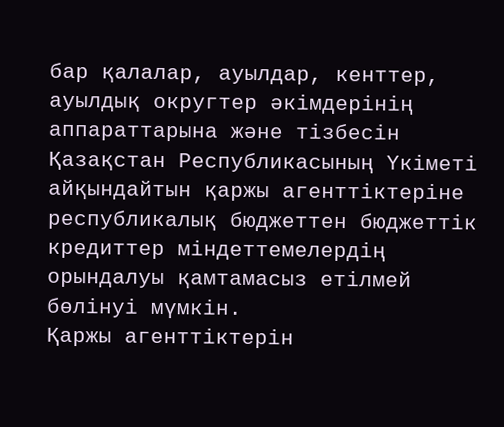бар қалалар, ауылдар, кенттер, ауылдық округтер әкімдерінің аппараттарына және тізбесін Қазақстан Республикасының Үкіметі айқындайтын қаржы агенттіктеріне республикалық бюджеттен бюджеттік кредиттер міндеттемелердің орындалуы қамтамасыз етілмей бөлінуі мүмкін.
Қаржы агенттіктерін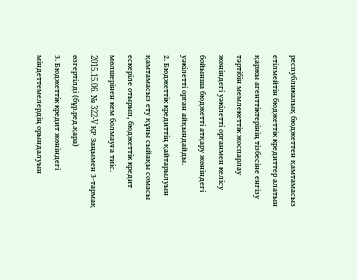республикалық бюджеттен қамтамасыз етілмейтін бюджеттік кредиттер алатын қаржы агенттіктерінің тізбесіне енгізу тәртібін мемлекеттік жоспарлау жөнiндегi уәкiлеттi органмен келісу бойынша бюджетті атқару жөніндегі уәкiлеттi орган айқындайды.
2. Бюджеттік кредиттің қайтарылуын қамтамасыз ету құны сыйақы сомасы ескеріле отырып, бюджеттік кредит мөлшерінен кем болмауға тиіс.
2015.15.06. № 322-V ҚР Заңымен 3-тармақ өзгертілді (бұр.ред.қара)
3. Бюджеттік кредит жөніндегі міндеттемелердің орындалуын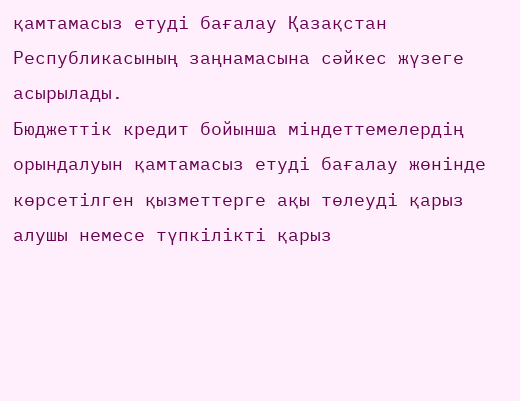қамтамасыз етуді бағалау Қазақстан Республикасының заңнамасына сәйкес жүзеге асырылады.
Бюджеттік кредит бойынша міндеттемелердің орындалуын қамтамасыз етуді бағалау жөнінде көрсетілген қызметтерге ақы төлеуді қарыз алушы немесе түпкілікті қарыз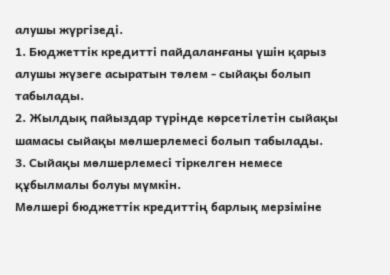алушы жүргізеді.
1. Бюджеттік кредитті пайдаланғаны үшін қарыз алушы жүзеге асыратын төлем - сыйақы болып табылады.
2. Жылдық пайыздар түрінде көрсетілетін сыйақы шамасы сыйақы мөлшерлемесі болып табылады.
3. Сыйақы мөлшерлемесі тіркелген немесе құбылмалы болуы мүмкін.
Мөлшері бюджеттік кредиттің барлық мерзіміне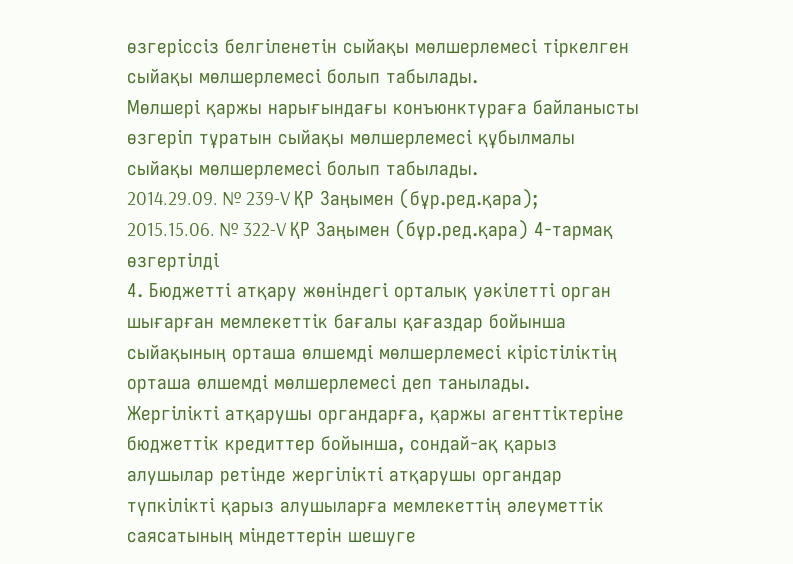өзгеріссіз белгіленетін сыйақы мөлшерлемесі тіркелген сыйақы мөлшерлемесі болып табылады.
Мөлшері қаржы нарығындағы конъюнктураға байланысты өзгеріп тұратын сыйақы мөлшерлемесі құбылмалы сыйақы мөлшерлемесі болып табылады.
2014.29.09. № 239-V ҚР Заңымен (бұр.ред.қара); 2015.15.06. № 322-V ҚР Заңымен (бұр.ред.қара) 4-тармақ өзгертілді
4. Бюджетті атқару жөніндегі орталық уәкілетті орган шығарған мемлекеттік бағалы қағаздар бойынша сыйақының орташа өлшемді мөлшерлемесі кірістіліктің орташа өлшемді мөлшерлемесі деп танылады.
Жергілікті атқарушы органдарға, қаржы агенттіктеріне бюджеттік кредиттер бойынша, сондай-ақ қарыз алушылар ретінде жергілікті атқарушы органдар түпкілікті қарыз алушыларға мемлекеттің әлеуметтік саясатының міндеттерін шешуге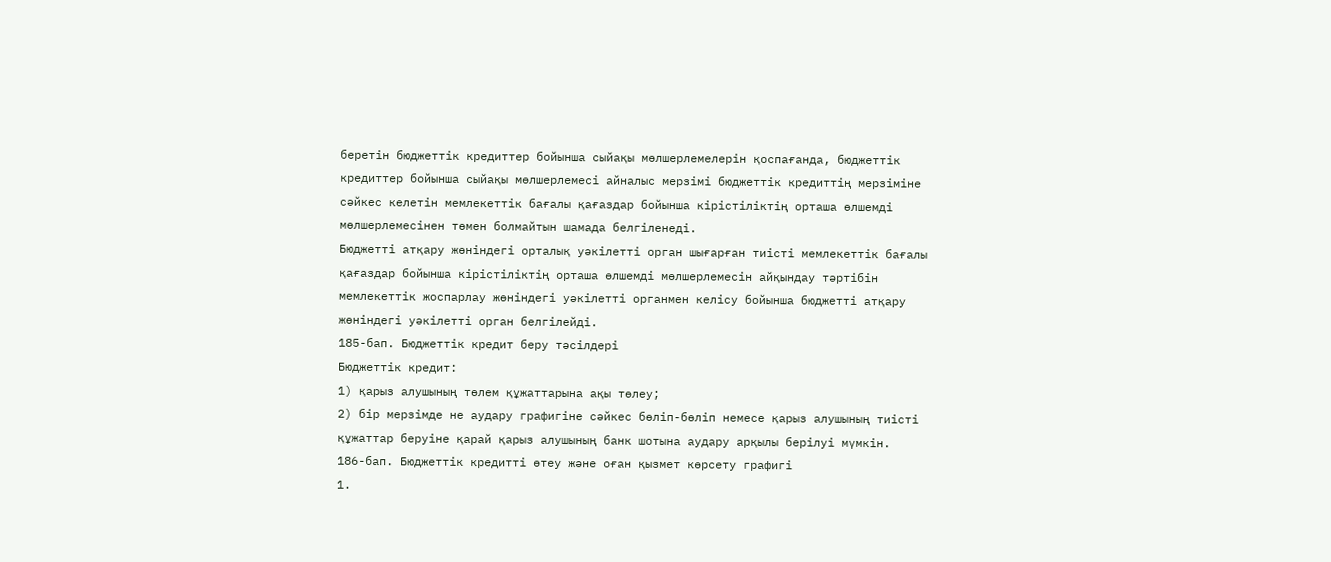беретін бюджеттік кредиттер бойынша сыйақы мөлшерлемелерін қоспағанда, бюджеттік кредиттер бойынша сыйақы мөлшерлемесі айналыс мерзімі бюджеттік кредиттің мерзіміне сәйкес келетін мемлекеттік бағалы қағаздар бойынша кірістіліктің орташа өлшемді мөлшерлемесінен төмен болмайтын шамада белгіленеді.
Бюджетті атқару жөніндегі орталық уәкілетті орган шығарған тиісті мемлекеттік бағалы қағаздар бойынша кірістіліктің орташа өлшемді мөлшерлемесін айқындау тәртібін мемлекеттік жоспарлау жөнiндегi уәкiлеттi органмен келісу бойынша бюджетті атқару жөніндегі уәкiлеттi орган белгілейді.
185-бап. Бюджеттік кредит беру тәсілдері
Бюджеттік кредит:
1) қарыз алушының төлем құжаттарына ақы төлеу;
2) бір мерзімде не аудару графигіне сәйкес бөліп-бөліп немесе қарыз алушының тиісті құжаттар беруіне қарай қарыз алушының банк шотына аудару арқылы берілуі мүмкін.
186-бап. Бюджеттік кредитті өтеу және оған қызмет көрсету графигі
1.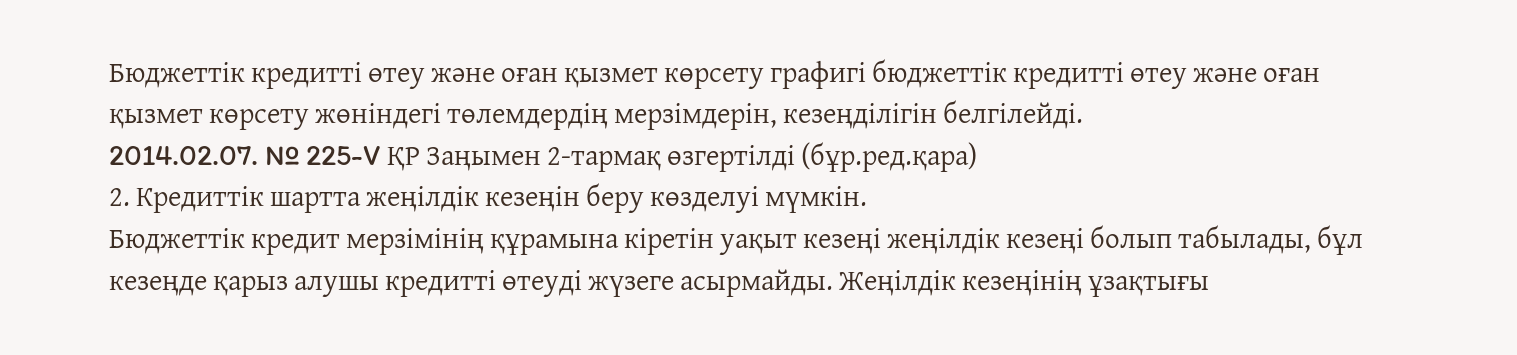Бюджеттік кредитті өтеу және оған қызмет көрсету графигі бюджеттік кредитті өтеу және оған қызмет көрсету жөніндегі төлемдердің мерзімдерін, кезеңділігін белгілейді.
2014.02.07. № 225-V ҚР Заңымен 2-тармақ өзгертілді (бұр.ред.қара)
2. Кредиттік шартта жеңілдік кезеңін беру көзделуі мүмкін.
Бюджеттік кредит мерзімінің құрамына кіретін уақыт кезеңі жеңілдік кезеңі болып табылады, бұл кезеңде қарыз алушы кредитті өтеуді жүзеге асырмайды. Жеңілдік кезеңінің ұзақтығы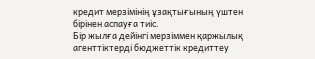кредит мерзімінің ұзақтығының үштен бірінен аспауға тиіс.
Бір жылға дейінгі мерзіммен қаржылық агенттіктерді бюджеттік кредиттеу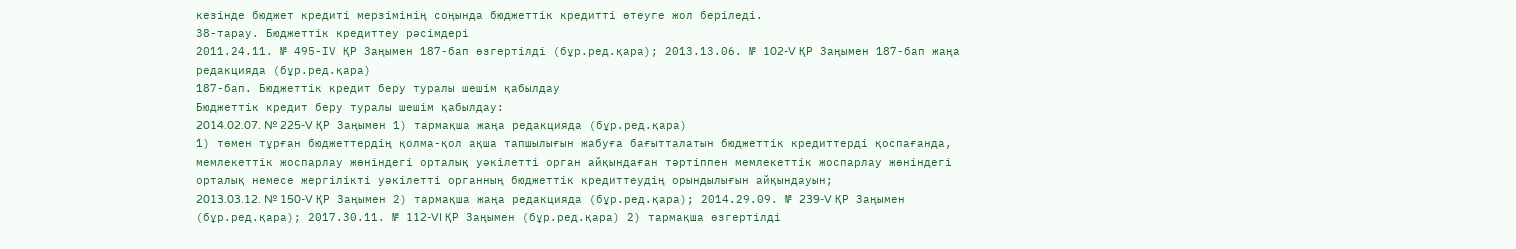кезінде бюджет кредиті мерзімінің соңында бюджеттік кредитті өтеуге жол беріледі.
38-тарау. Бюджеттік кредиттеу рәсімдері
2011.24.11. № 495-ІV ҚР Заңымен 187-бап өзгертілді (бұр.ред.қара); 2013.13.06. № 102-V ҚР Заңымен 187-бап жаңа редакцияда (бұр.ред.қара)
187-бап. Бюджеттік кредит беру туралы шешім қабылдау
Бюджеттік кредит беру туралы шешім қабылдау:
2014.02.07. № 225-V ҚР Заңымен 1) тармақша жаңа редакцияда (бұр.ред.қара)
1) төмен тұрған бюджеттердiң қолма-қол ақша тапшылығын жабуға бағытталатын бюджеттік кредиттерді қоспағанда, мемлекеттiк жоспарлау жөнiндегi орталық уәкiлеттi орган айқындаған тәртiппен мемлекеттiк жоспарлау жөнiндегi орталық немесе жергілікті уәкiлеттi органның бюджеттiк кредиттеудiң орындылығын айқындауын;
2013.03.12. № 150-V ҚР Заңымен 2) тармақша жаңа редакцияда (бұр.ред.қара); 2014.29.09. № 239-V ҚР Заңымен (бұр.ред.қара); 2017.30.11. № 112-VI ҚР Заңымен (бұр.ред.қара) 2) тармақша өзгертілді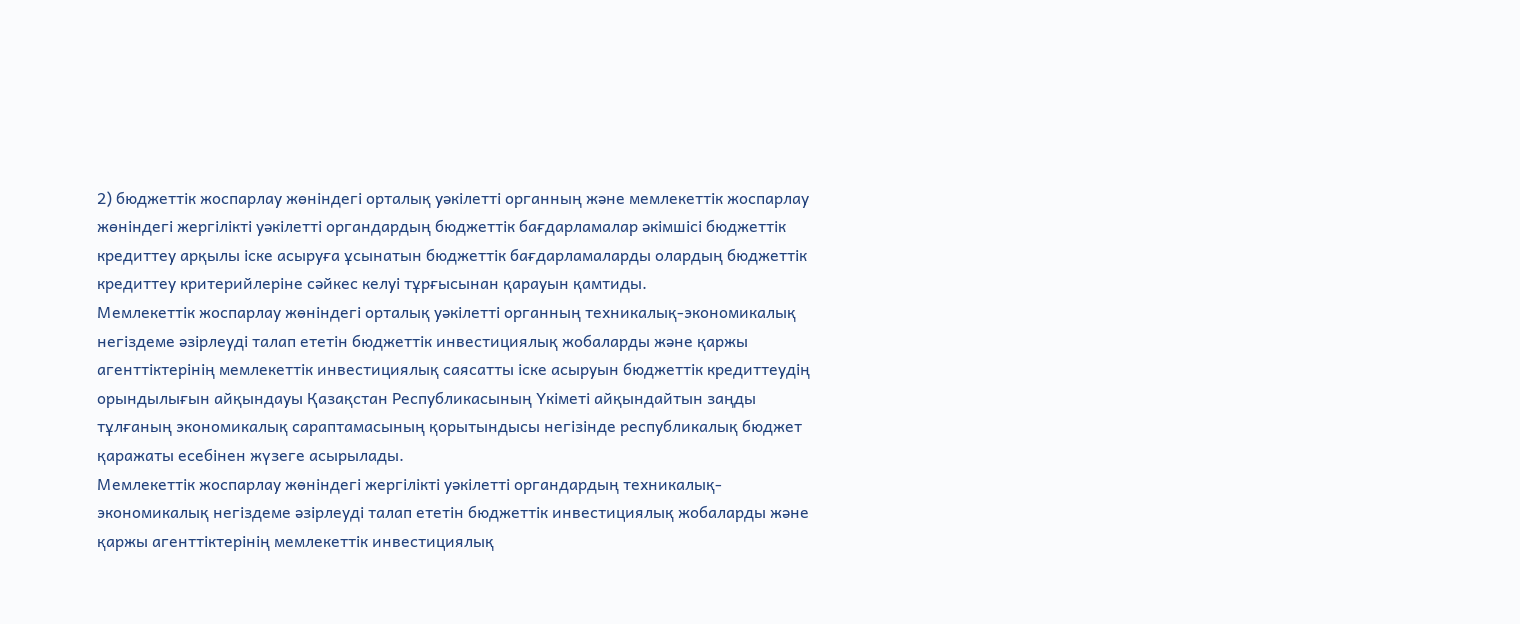2) бюджеттік жоспарлау жөніндегі орталық уәкілетті органның және мемлекеттік жоспарлау жөніндегі жергілікті уәкілетті органдардың бюджеттік бағдарламалар әкімшісі бюджеттік кредиттеу арқылы іске асыруға ұсынатын бюджеттік бағдарламаларды олардың бюджеттік кредиттеу критерийлеріне сәйкес келуі тұрғысынан қарауын қамтиды.
Мемлекеттiк жоспарлау жөнiндегi орталық уәкiлеттi органның техникалық-экономикалық негіздеме әзірлеуді талап ететін бюджеттік инвестициялық жобаларды және қаржы агенттіктерінің мемлекеттік инвестициялық саясатты іске асыруын бюджеттiк кредиттеудiң орындылығын айқындауы Қазақстан Республикасының Үкіметі айқындайтын заңды тұлғаның экономикалық сараптамасының қорытындысы негізінде республикалық бюджет қаражаты есебінен жүзеге асырылады.
Мемлекеттік жоспарлау жөніндегі жергілікті уәкілетті органдардың техникалық-экономикалық негіздеме әзірлеуді талап ететін бюджеттік инвестициялық жобаларды және қаржы агенттіктерінің мемлекеттік инвестициялық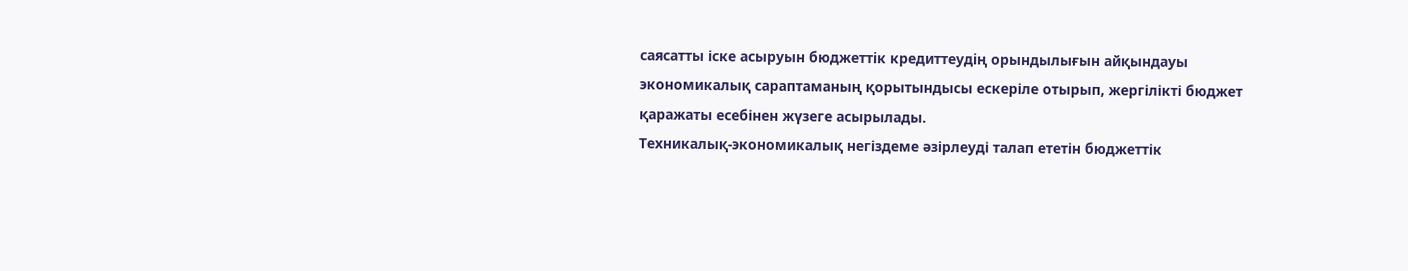саясатты іске асыруын бюджеттiк кредиттеудiң орындылығын айқындауы экономикалық сараптаманың қорытындысы ескеріле отырып, жергілікті бюджет қаражаты есебінен жүзеге асырылады.
Техникалық-экономикалық негіздеме әзірлеуді талап ететін бюджеттік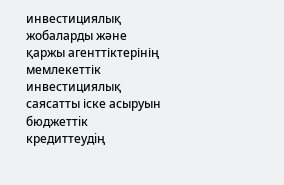инвестициялық жобаларды және қаржы агенттіктерінің мемлекеттік инвестициялық саясатты іске асыруын бюджеттiк кредиттеудiң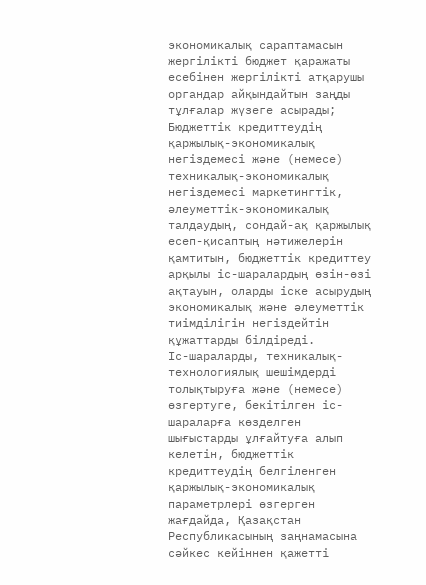экономикалық сараптамасын жергілікті бюджет қаражаты есебінен жергілікті атқарушы органдар айқындайтын заңды тұлғалар жүзеге асырады;
Бюджеттік кредиттеудің қаржылық-экономикалық негіздемесі және (немесе) техникалық-экономикалық негіздемесі маркетингтік, әлеуметтік-экономикалық талдаудың, сондай-ақ қаржылық есеп-қисаптың нәтижелерін қамтитын, бюджеттік кредиттеу арқылы іс-шаралардың өзін-өзі ақтауын, оларды іске асырудың экономикалық және әлеуметтік тиімділігін негіздейтін құжаттарды білдіреді.
Іс-шараларды, техникалық-технологиялық шешімдерді толықтыруға және (немесе) өзгертуге, бекітілген іс-шараларға көзделген шығыстарды ұлғайтуға алып келетін, бюджеттік кредиттеудің белгіленген қаржылық-экономикалық параметрлері өзгерген жағдайда, Қазақстан Республикасының заңнамасына сәйкес кейіннен қажетті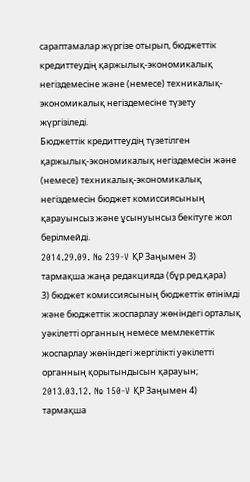сараптамалар жүргізе отырып, бюджеттік кредиттеудің қаржылық-экономикалық негіздемесіне және (немесе) техникалық-экономикалық негіздемесіне түзету жүргізіледі.
Бюджеттік кредиттеудің түзетілген қаржылық-экономикалық негіздемесін және (немесе) техникалық-экономикалық негіздемесін бюджет комиссиясының қарауынсыз және ұсынуынсыз бекітуге жол берілмейді.
2014.29.09. № 239-V ҚР Заңымен 3) тармақша жаңа редакцияда (бұр.ред.қара)
3) бюджет комиссиясының бюджеттік өтінімді және бюджеттік жоспарлау жөніндегі орталық уәкілетті органның немесе мемлекеттік жоспарлау жөніндегі жергілікті уәкілетті органның қорытындысын қарауын;
2013.03.12. № 150-V ҚР Заңымен 4) тармақша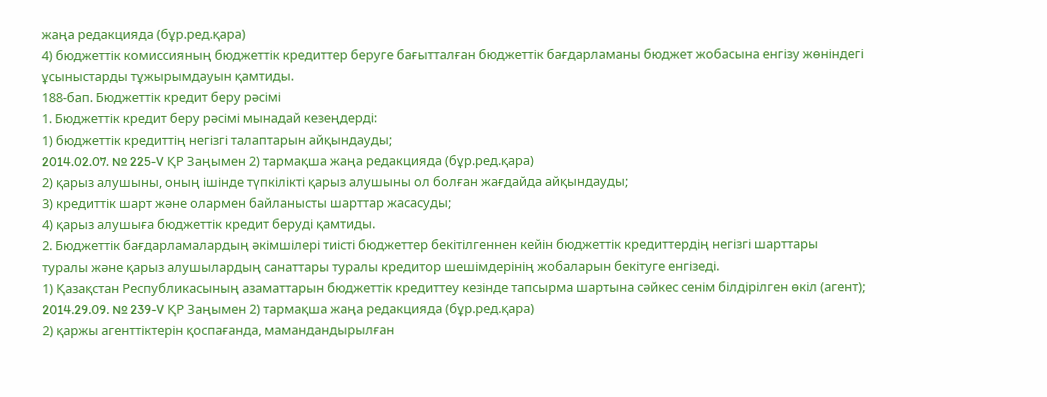жаңа редакцияда (бұр.ред.қара)
4) бюджеттік комиссияның бюджеттік кредиттер беруге бағытталған бюджеттік бағдарламаны бюджет жобасына енгізу жөніндегі ұсыныстарды тұжырымдауын қамтиды.
188-бап. Бюджеттік кредит беру рәсімі
1. Бюджеттік кредит беру рәсімі мынадай кезеңдерді:
1) бюджеттік кредиттің негізгі талаптарын айқындауды;
2014.02.07. № 225-V ҚР Заңымен 2) тармақша жаңа редакцияда (бұр.ред.қара)
2) қарыз алушыны, оның ішінде түпкілікті қарыз алушыны ол болған жағдайда айқындауды;
3) кредиттік шарт және олармен байланысты шарттар жасасуды;
4) қарыз алушыға бюджеттік кредит беруді қамтиды.
2. Бюджеттік бағдарламалардың әкімшілері тиісті бюджеттер бекітілгеннен кейін бюджеттік кредиттердің негізгі шарттары туралы және қарыз алушылардың санаттары туралы кредитор шешімдерінің жобаларын бекітуге енгізеді.
1) Қазақстан Республикасының азаматтарын бюджеттік кредиттеу кезінде тапсырма шартына сәйкес сенім білдірілген өкіл (агент);
2014.29.09. № 239-V ҚР Заңымен 2) тармақша жаңа редакцияда (бұр.ред.қара)
2) қаржы агенттіктерін қоспағанда, мамандандырылған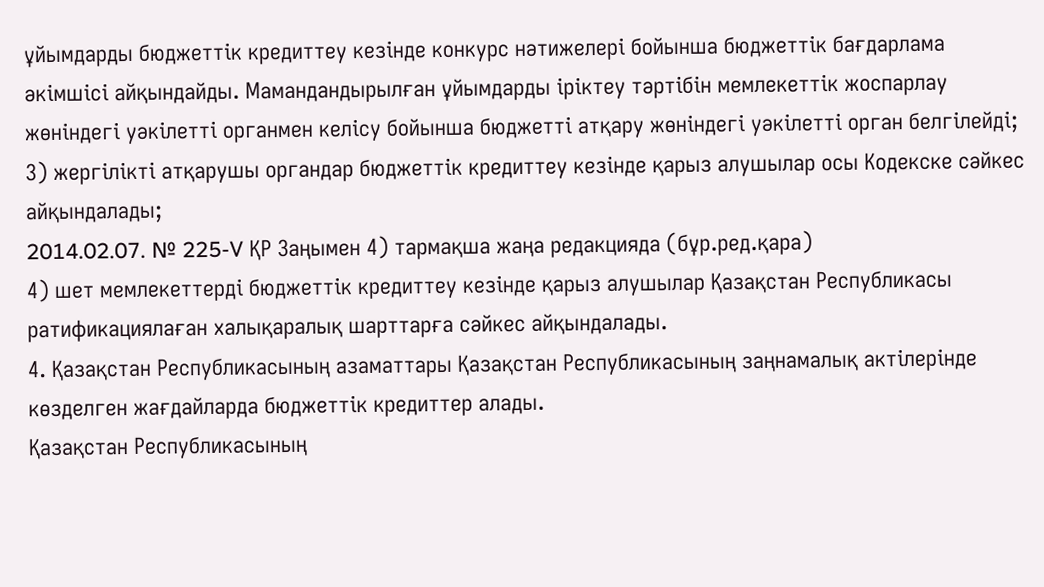ұйымдарды бюджеттік кредиттеу кезінде конкурс нәтижелері бойынша бюджеттік бағдарлама әкімшісі айқындайды. Мамандандырылған ұйымдарды іріктеу тәртібін мемлекеттік жоспарлау жөнiндегi уәкiлеттi органмен келісу бойынша бюджетті атқару жөніндегі уәкiлеттi орган белгілейді;
3) жергілікті атқарушы органдар бюджеттік кредиттеу кезінде қарыз алушылар осы Кодекске сәйкес айқындалады;
2014.02.07. № 225-V ҚР Заңымен 4) тармақша жаңа редакцияда (бұр.ред.қара)
4) шет мемлекеттерді бюджеттік кредиттеу кезінде қарыз алушылар Қазақстан Республикасы ратификациялаған халықаралық шарттарға сәйкес айқындалады.
4. Қазақстан Республикасының азаматтары Қазақстан Республикасының заңнамалық актілерінде көзделген жағдайларда бюджеттік кредиттер алады.
Қазақстан Республикасының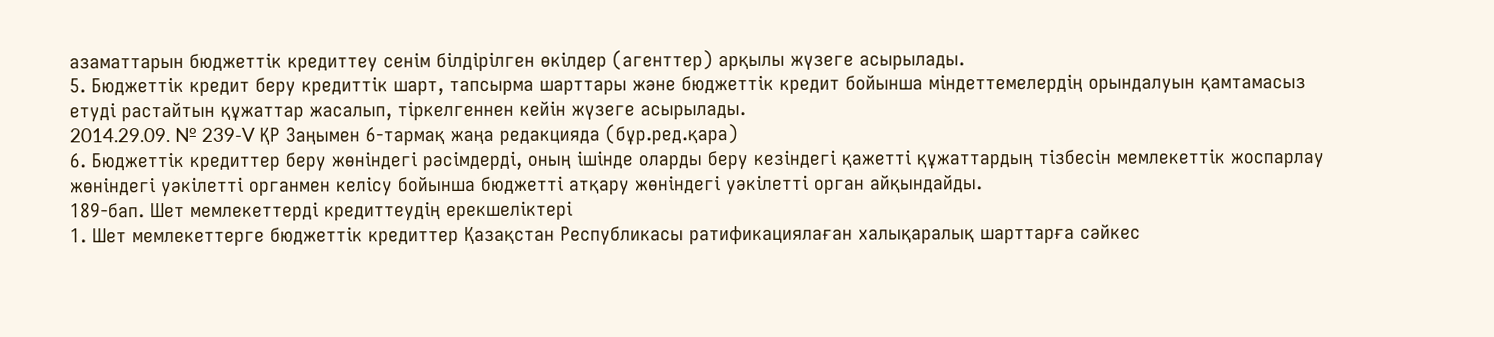азаматтарын бюджеттік кредиттеу сенім білдірілген өкілдер (агенттер) арқылы жүзеге асырылады.
5. Бюджеттік кредит беру кредиттік шарт, тапсырма шарттары және бюджеттік кредит бойынша міндеттемелердің орындалуын қамтамасыз етуді растайтын құжаттар жасалып, тіркелгеннен кейін жүзеге асырылады.
2014.29.09. № 239-V ҚР Заңымен 6-тармақ жаңа редакцияда (бұр.ред.қара)
6. Бюджеттік кредиттер беру жөніндегі рәсімдерді, оның ішінде оларды беру кезіндегі қажетті құжаттардың тізбесін мемлекеттік жоспарлау жөнiндегi уәкiлеттi органмен келісу бойынша бюджетті атқару жөніндегі уәкілетті орган айқындайды.
189-бап. Шет мемлекеттерді кредиттеудің ерекшеліктері
1. Шет мемлекеттерге бюджеттік кредиттер Қазақстан Республикасы ратификациялаған халықаралық шарттарға сәйкес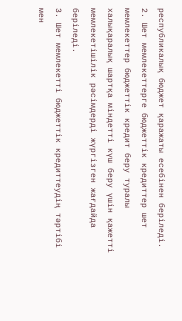республикалық бюджет қаражаты есебінен беріледі.
2. Шет мемлекеттерге бюджеттік кредиттер шет мемлекеттер бюджеттік кредит беру туралы халықаралық шартқа міндетті күш беру үшін қажетті мемлекетішілік рәсімдерді жүргізген жағдайда беріледі.
3. Шет мемлекетті бюджеттік кредиттеудің тәртібі мен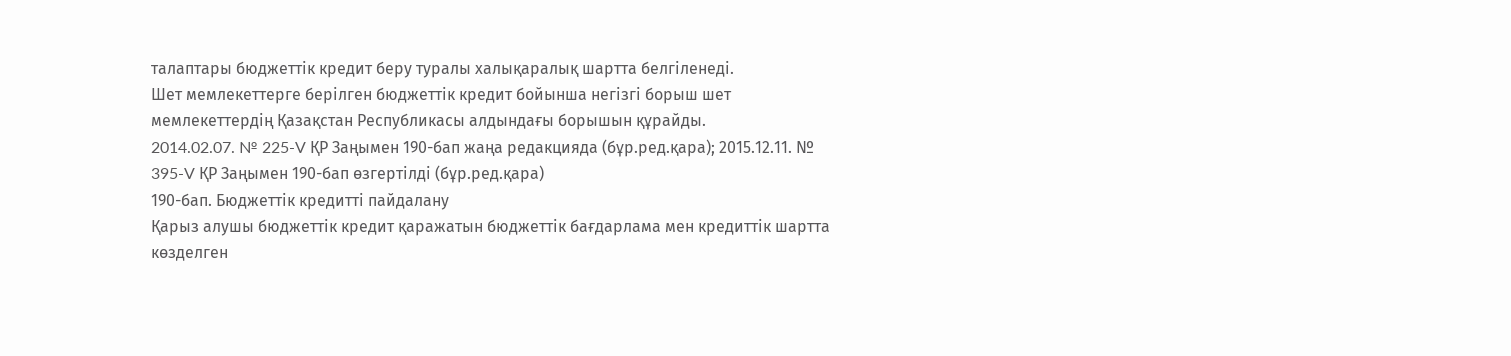талаптары бюджеттік кредит беру туралы халықаралық шартта белгіленеді.
Шет мемлекеттерге берілген бюджеттік кредит бойынша негізгі борыш шет мемлекеттердің Қазақстан Республикасы алдындағы борышын құрайды.
2014.02.07. № 225-V ҚР Заңымен 190-бап жаңа редакцияда (бұр.ред.қара); 2015.12.11. № 395-V ҚР Заңымен 190-бап өзгертілді (бұр.ред.қара)
190-бап. Бюджеттік кредитті пайдалану
Қарыз алушы бюджеттік кредит қаражатын бюджеттік бағдарлама мен кредиттік шартта көзделген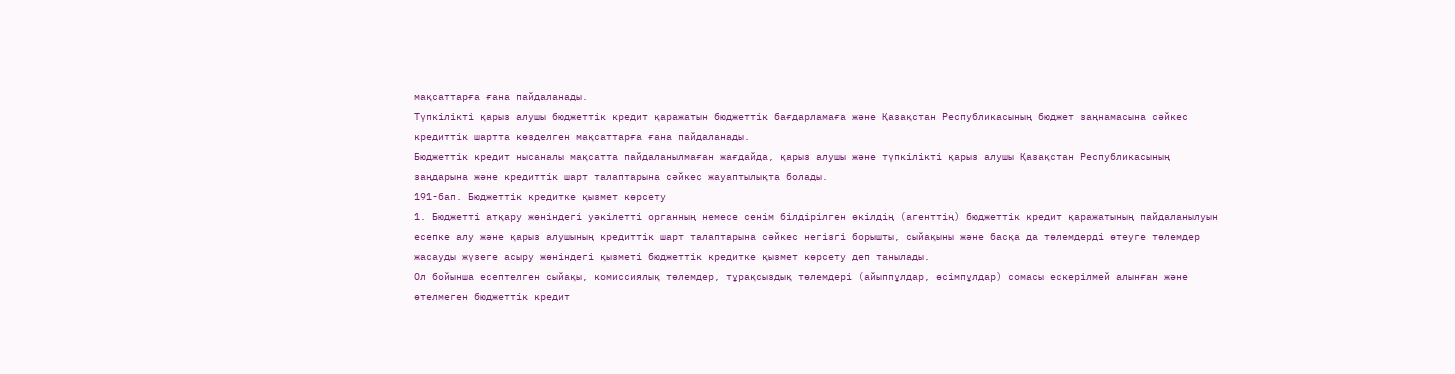мақсаттарға ғана пайдаланады.
Түпкілікті қарыз алушы бюджеттік кредит қаражатын бюджеттік бағдарламаға және Қазақстан Республикасының бюджет заңнамасына сәйкес кредиттік шартта көзделген мақсаттарға ғана пайдаланады.
Бюджеттік кредит нысаналы мақсатта пайдаланылмаған жағдайда, қарыз алушы және түпкілікті қарыз алушы Қазақстан Республикасының заңдарына және кредиттік шарт талаптарына сәйкес жауаптылықта болады.
191-бап. Бюджеттік кредитке қызмет көрсету
1. Бюджетті атқару жөніндегі уәкілетті органның немесе сенім білдірілген өкілдің (агенттің) бюджеттік кредит қаражатының пайдаланылуын есепке алу және қарыз алушының кредиттік шарт талаптарына сәйкес негізгі борышты, сыйақыны және басқа да төлемдерді өтеуге төлемдер жасауды жүзеге асыру жөніндегі қызметі бюджеттік кредитке қызмет көрсету деп танылады.
Ол бойынша есептелген сыйақы, комиссиялық төлемдер, тұрақсыздық төлемдері (айыппұлдар, өсімпұлдар) сомасы ескерілмей алынған және өтелмеген бюджеттік кредит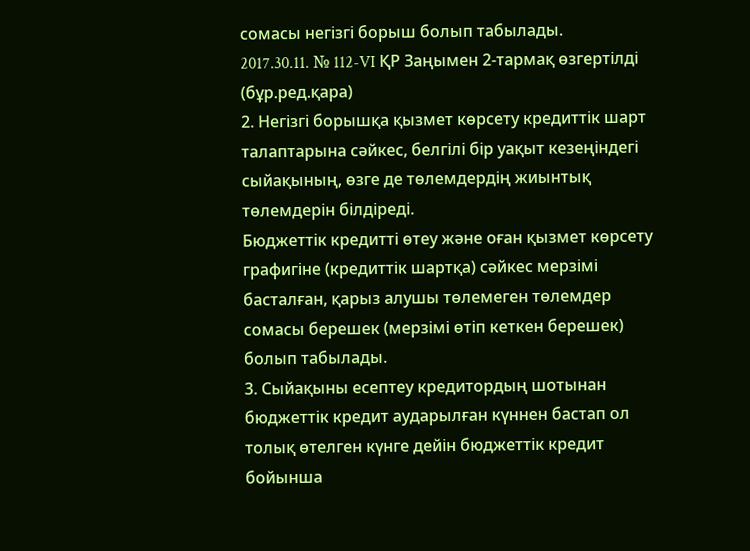сомасы негізгі борыш болып табылады.
2017.30.11. № 112-VI ҚР Заңымен 2-тармақ өзгертілді (бұр.ред.қара)
2. Негізгі борышқа қызмет көрсету кредиттік шарт талаптарына сәйкес, белгілі бір уақыт кезеңіндегі сыйақының, өзге де төлемдердің жиынтық төлемдерін білдіреді.
Бюджеттік кредитті өтеу және оған қызмет көрсету графигіне (кредиттік шартқа) сәйкес мерзімі басталған, қарыз алушы төлемеген төлемдер сомасы берешек (мерзімі өтіп кеткен берешек) болып табылады.
3. Сыйақыны есептеу кредитордың шотынан бюджеттік кредит аударылған күннен бастап ол толық өтелген күнге дейін бюджеттік кредит бойынша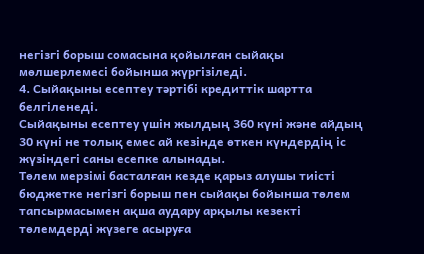негізгі борыш сомасына қойылған сыйақы мөлшерлемесі бойынша жүргізіледі.
4. Сыйақыны есептеу тәртібі кредиттік шартта белгіленеді.
Сыйақыны есептеу үшін жылдың 360 күні және айдың 30 күні не толық емес ай кезінде өткен күндердің іс жүзіндегі саны есепке алынады.
Төлем мерзімі басталған кезде қарыз алушы тиісті бюджетке негізгі борыш пен сыйақы бойынша төлем тапсырмасымен ақша аудару арқылы кезекті төлемдерді жүзеге асыруға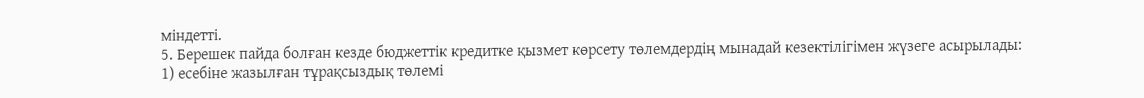міндетті.
5. Берешек пайда болған кезде бюджеттік кредитке қызмет көрсету төлемдердің мынадай кезектілігімен жүзеге асырылады:
1) есебіне жазылған тұрақсыздық төлемі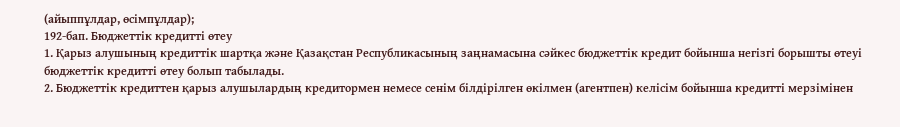(айыппұлдар, өсімпұлдар);
192-бап. Бюджеттік кредитті өтеу
1. Қарыз алушының кредиттік шартқа және Қазақстан Республикасының заңнамасына сәйкес бюджеттік кредит бойынша негізгі борышты өтеуі бюджеттік кредитті өтеу болып табылады.
2. Бюджеттік кредиттен қарыз алушылардың кредитормен немесе сенім білдірілген өкілмен (агентпен) келісім бойынша кредитті мерзімінен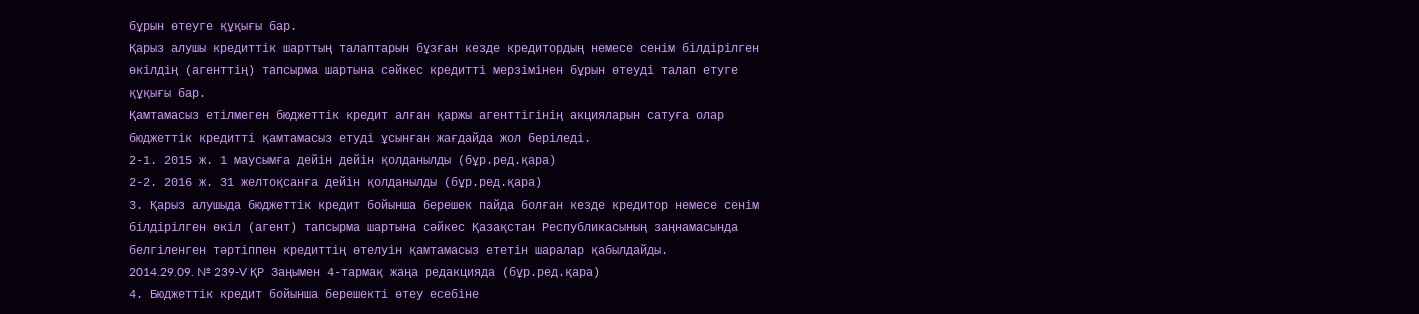бұрын өтеуге құқығы бар.
Қарыз алушы кредиттік шарттың талаптарын бұзған кезде кредитордың немесе сенім білдірілген өкілдің (агенттің) тапсырма шартына сәйкес кредитті мерзімінен бұрын өтеуді талап етуге құқығы бар.
Қамтамасыз етілмеген бюджеттік кредит алған қаржы агенттігінің акцияларын сатуға олар бюджеттік кредитті қамтамасыз етуді ұсынған жағдайда жол беріледі.
2-1. 2015 ж. 1 маусымға дейін дейін қолданылды (бұр.ред.қара)
2-2. 2016 ж. 31 желтоқсанға дейін қолданылды (бұр.ред.қара)
3. Қарыз алушыда бюджеттік кредит бойынша берешек пайда болған кезде кредитор немесе сенім білдірілген өкіл (агент) тапсырма шартына сәйкес Қазақстан Республикасының заңнамасында белгіленген тәртіппен кредиттің өтелуін қамтамасыз ететін шаралар қабылдайды.
2014.29.09. № 239-V ҚР Заңымен 4-тармақ жаңа редакцияда (бұр.ред.қара)
4. Бюджеттік кредит бойынша берешекті өтеу есебіне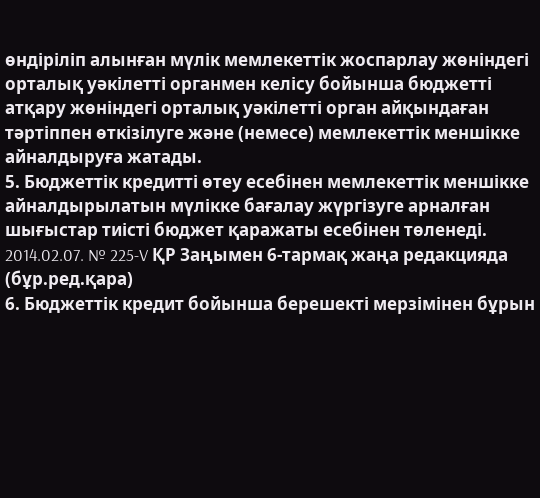өндіріліп алынған мүлік мемлекеттік жоспарлау жөніндегі орталық уәкілетті органмен келісу бойынша бюджетті атқару жөніндегі орталық уәкілетті орган айқындаған тәртіппен өткізілуге және (немесе) мемлекеттік меншікке айналдыруға жатады.
5. Бюджеттік кредитті өтеу есебінен мемлекеттік меншікке айналдырылатын мүлікке бағалау жүргізуге арналған шығыстар тиісті бюджет қаражаты есебінен төленеді.
2014.02.07. № 225-V ҚР Заңымен 6-тармақ жаңа редакцияда (бұр.ред.қара)
6. Бюджеттік кредит бойынша берешекті мерзімінен бұрын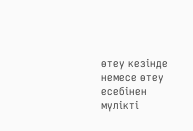өтеу кезінде немесе өтеу есебінен мүлікті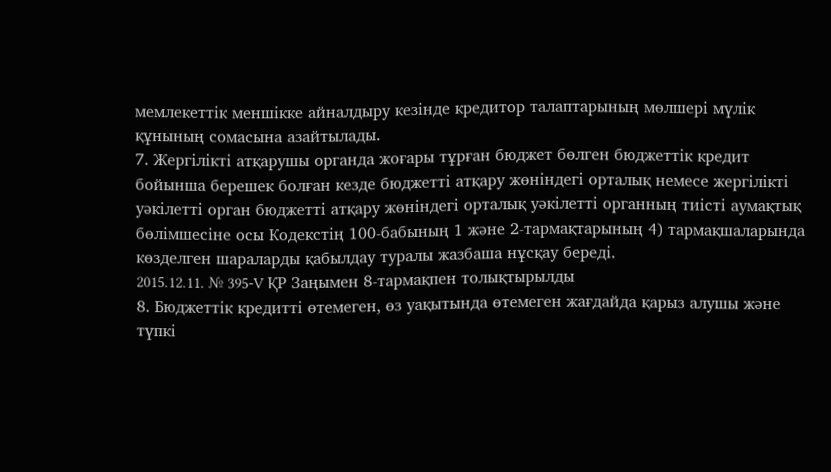мемлекеттік меншікке айналдыру кезінде кредитор талаптарының мөлшері мүлік құнының сомасына азайтылады.
7. Жергілікті атқарушы органда жоғары тұрған бюджет бөлген бюджеттік кредит бойынша берешек болған кезде бюджетті атқару жөніндегі орталық немесе жергілікті уәкілетті орган бюджетті атқару жөніндегі орталық уәкілетті органның тиісті аумақтық бөлімшесіне осы Кодекстің 100-бабының 1 және 2-тармақтарының 4) тармақшаларында көзделген шараларды қабылдау туралы жазбаша нұсқау береді.
2015.12.11. № 395-V ҚР Заңымен 8-тармақпен толықтырылды
8. Бюджеттік кредитті өтемеген, өз уақытында өтемеген жағдайда қарыз алушы және түпкі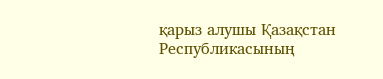қарыз алушы Қазақстан Республикасының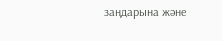заңдарына және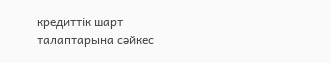кредиттік шарт талаптарына сәйкес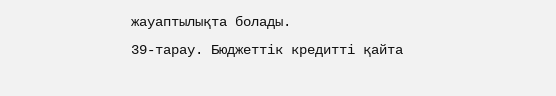жауаптылықта болады.
39-тарау. Бюджеттік кредитті қайта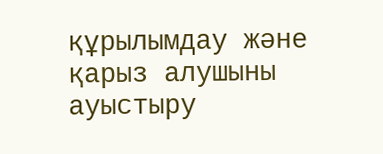құрылымдау және қарыз алушыны ауыстыру